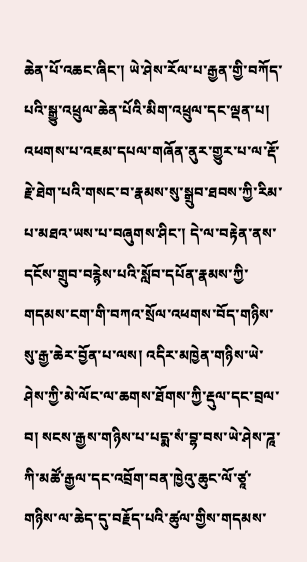ཆེན་པོ་འཆང་ཞིང་། ཡེ་ཤེས་རོལ་པ་རྒྱན་གྱི་བཀོད་པའི་སྒྱུ་འཕྲུལ་ཆེན་པོའི་མིག་འཕྲུལ་དང་ལྡན་པ། འཕགས་པ་འཇམ་དཔལ་གཞོན་ནུར་གྱུར་པ་ལ་རྡོ་རྗེ་ཐེག་པའི་གསང་བ་རྣམས་སུ་སྒྲུབ་ཐབས་ཀྱི་རིམ་པ་མཐའ་ཡས་པ་བཞུགས་ཤིང་། དེ་ལ་བརྟེན་ནས་དངོས་གྲུབ་བརྙེས་པའི་སློབ་དཔོན་རྣམས་ཀྱི་གདམས་ངག་གི་བཀའ་སྲོལ་འཕགས་བོད་གཉིས་སུ་རྒྱ་ཆེར་བྱོན་པ་ལས། འདིར་མཁྱེན་གཉིས་ཡེ་ཤེས་ཀྱི་མེ་ལོང་ལ་ཆགས་ཐོགས་ཀྱི་རྡུལ་དང་བྲལ་བ། སངས་རྒྱས་གཉིས་པ་པདྨ་སཾ་བྷ་བས་ཡེ་ཤེས་ཌཱ་ཀི་མཚོ་རྒྱལ་དང་འབྲོག་བན་ཁྱེའུ་ཆུང་ལོ་ཙཱ་གཉིས་ལ་ཆེད་དུ་བརྗོད་པའི་ཚུལ་གྱིས་གདམས་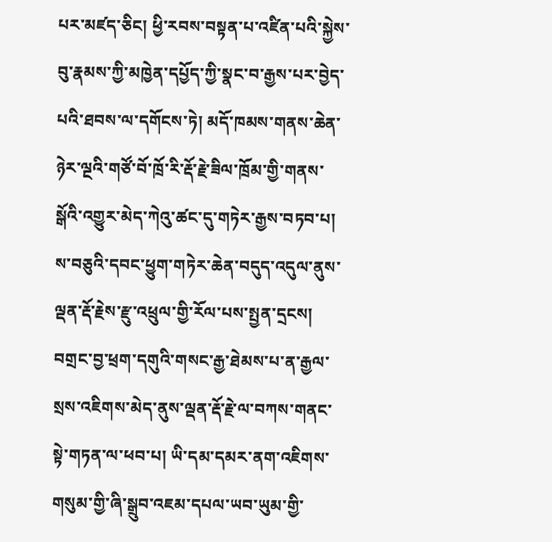པར་མཛད་ཅིང། ཕྱི་རབས་བསྟན་པ་འཛིན་པའི་སྐྱེས་བུ་རྣམས་ཀྱི་མཁྱེན་དཔྱོད་ཀྱི་སྣང་བ་རྒྱས་པར་བྱེད་པའི་ཐབས་ལ་དགོངས་ཏེ། མདོ་ཁམས་གནས་ཆེན་ཉེར་ལྔའི་གཙོ་བོ་ཁྲོ་རི་རྡོ་རྗེ་ཟིལ་ཁྲོམ་གྱི་གནས་སྒོའི་འགྱུར་མེད་ཀེའུ་ཚང་དུ་གཏེར་རྒྱས་བཏབ་པ། ས་བཅུའི་དབང་ཕྱུག་གཏེར་ཆེན་བདུད་འདུལ་ནུས་ལྡན་རྡོ་རྗེས་རྫུ་འཕྲུལ་གྱི་རོལ་པས་སྤྱན་དྲངས། བགྲང་བྱ་ཕྲག་དགུའི་གསང་རྒྱ་ཐེམས་པ་ན་རྒྱལ་སྲས་འཇིགས་མེད་ནུས་ལྡན་རྡོ་རྗེ་ལ་བཀས་གནང་སྟེ་གཏན་ལ་ཕབ་པ། ཡི་དམ་དམར་ནག་འཇིགས་གསུམ་གྱི་ཞི་སྒྲུབ་འཇམ་དཔལ་ཡབ་ཡུམ་གྱི་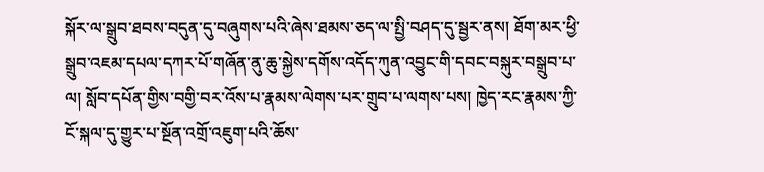སྐོར་ལ་སྒྲུབ་ཐབས་བདུན་དུ་བཞུགས་པའི་ཞེས་ཐམས་ཅད་ལ་སྤྱི་བཤད་དུ་སྦྱར་ནས། ཐོག་མར་ཕྱི་སྒྲུབ་འཇམ་དཔལ་དཀར་པོ་གཞོན་ནུ་ཆུ་སྐྱེས་དགོས་འདོད་ཀུན་འབྱུང་གི་དབང་བསྐུར་བསྒྲུབ་པ་ལ། སློབ་དཔོན་གྱིས་བགྱི་བར་འོས་པ་རྣམས་ལེགས་པར་གྲུབ་པ་ལགས་པས། ཁྱེད་རང་རྣམས་ཀྱི་ངོ་སྐལ་དུ་གྱུར་པ་སྔོན་འགྲོ་འཇུག་པའི་ཆོས་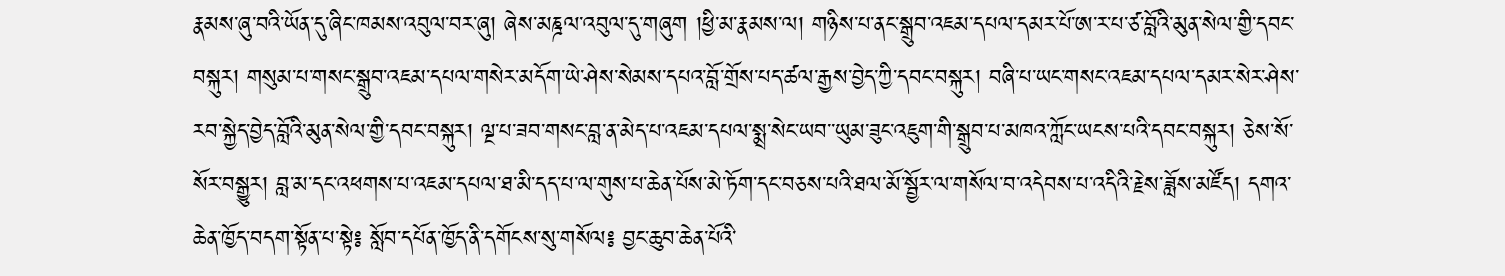རྣམས་ཞུ་བའི་ཡོན་དུ་ཞིང་ཁམས་འབུལ་བར་ཞུ། ཞེས་མཎྜལ་འབུལ་དུ་གཞུག །ཕྱི་མ་རྣམས་ལ། གཉིས་པ་ནང་སྒྲུབ་འཇམ་དཔལ་དམར་པོ་ཨ་ར་པ་ཙ་བློའི་མུན་སེལ་གྱི་དབང་བསྐུར། གསུམ་པ་གསང་སྒྲུབ་འཇམ་དཔལ་གསེར་མདོག་ཡེ་ཤེས་སེམས་དཔའ་བློ་གྲོས་པད་ཚལ་རྒྱས་བྱེད་ཀྱི་དབང་བསྐུར། བཞི་པ་ཡང་གསང་འཇམ་དཔལ་དམར་སེར་ཤེས་རབ་སྐྱེད་བྱེད་བློའི་མུན་སེལ་གྱི་དབང་བསྐུར། ལྔ་པ་ཟབ་གསང་བླ་ན་མེད་པ་འཇམ་དཔལ་སྨྲ་སེང་ཡབ་་ཡུམ་ཟུང་འཇུག་གི་སྒྲུབ་པ་མཁའ་ཀློང་ཡངས་པའི་དབང་བསྐུར། ཅེས་སོ་སོར་བསྒྱུར། བླ་མ་དང་འཕགས་པ་འཇམ་དཔལ་ཐ་མི་དད་པ་ལ་གུས་པ་ཆེན་པོས་མེ་ཏོག་དང་བཅས་པའི་ཐལ་མོ་སྦྱོར་ལ་གསོལ་བ་འདེབས་པ་འདིའི་རྗེས་ཟློས་མཛོད། དགའ་ཆེན་ཁྱོད་བདག་སྟོན་པ་སྟེ༔ སློབ་དཔོན་ཁྱོད་ནི་དགོངས་སུ་གསོལ༔ བྱང་ཆུབ་ཆེན་པོའི་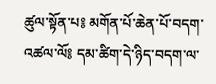ཚུལ་སྟོན་པ༔ མགོན་པོ་ཆེན་པོ་བདག་འཚལ་ལོ༔ དམ་ཚིག་དེ་ཉིད་བདག་ལ་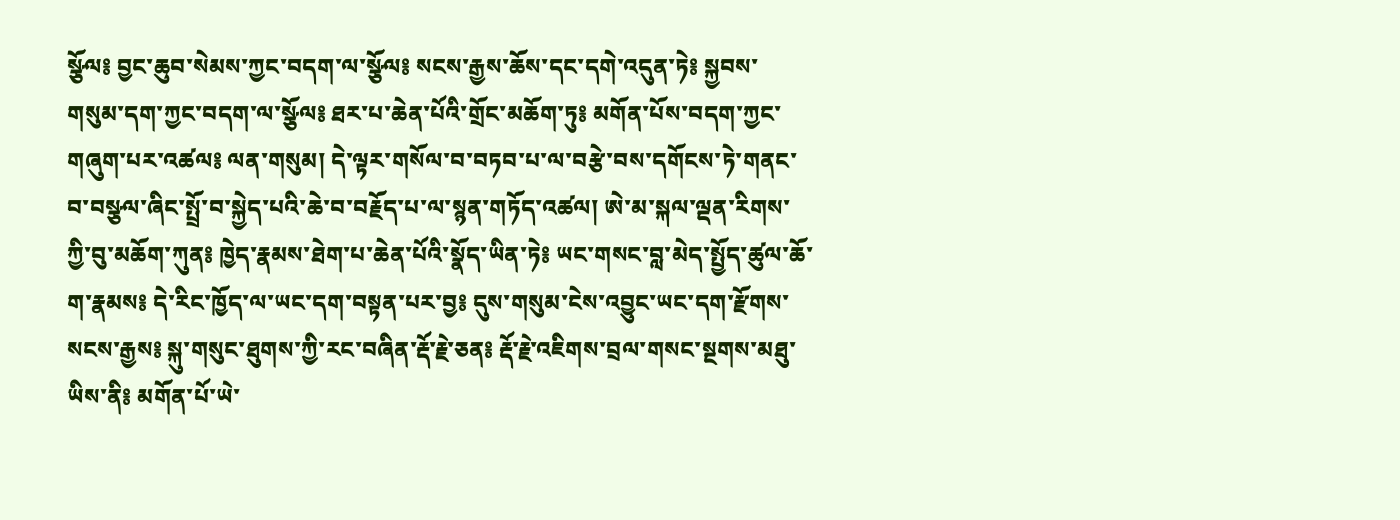སྩོལ༔ བྱང་ཆུབ་སེམས་ཀྱང་བདག་ལ་སྩོལ༔ སངས་རྒྱས་ཆོས་དང་དགེ་འདུན་ཏེ༔ སྐྱབས་གསུམ་དག་ཀྱང་བདག་ལ་སྩོལ༔ ཐར་པ་ཆེན་པོའི་གྲོང་མཆོག་ཏུ༔ མགོན་པོས་བདག་ཀྱང་གཞུག་པར་འཚལ༔ ལན་གསུམ། དེ་ལྟར་གསོལ་བ་བཏབ་པ་ལ་བརྩེ་བས་དགོངས་ཏེ་གནང་བ་བསྩལ་ཞིང་སྤྲོ་བ་སྐྱེད་པའི་ཆེ་བ་བརྗོད་པ་ལ་སྙན་གཏོད་འཚལ། ཨེ་མ་སྐལ་ལྡན་རིགས་ཀྱི་བུ་མཆོག་ཀུན༔ ཁྱེད་རྣམས་ཐེག་པ་ཆེན་པོའི་སྣོད་ཡིན་ཏེ༔ ཡང་གསང་བླ་མེད་སྤྱོད་ཚུལ་ཆོ་ག་རྣམས༔ དེ་རིང་ཁྱོད་ལ་ཡང་དག་བསྟན་པར་བྱ༔ དུས་གསུམ་ངེས་འབྱུང་ཡང་དག་རྫོགས་སངས་རྒྱས༔ སྐུ་གསུང་ཐུགས་ཀྱི་རང་བཞིན་རྡོ་རྗེ་ཅན༔ རྡོ་རྗེ་འཇིགས་བྲལ་གསང་སྔགས་མཐུ་ཡིས་ནི༔ མགོན་པོ་ཡེ་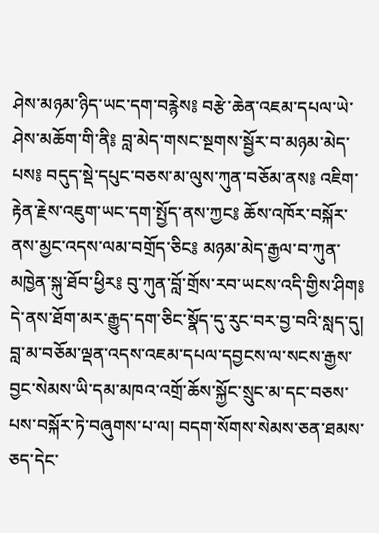ཤེས་མཉམ་ཉིད་ཡང་དག་བརྙེས༔ བརྩེ་ཆེན་འཇམ་དཔལ་ཡེ་ཤེས་མཆོག་གི་ནི༔ བླ་མེད་གསང་སྔགས་སྦྱོར་བ་མཉམ་མེད་པས༔ བདུད་སྡེ་དཔུང་བཅས་མ་ལུས་ཀུན་བཅོམ་ནས༔ འཇིག་རྟེན་རྗེས་འཇུག་ཡང་དག་སྤྱོད་ནས་ཀྱང༔ ཆོས་འཁོར་བསྐོར་ནས་མྱང་འདས་ལམ་བགྲོད་ཅིང༔ མཉམ་མེད་རྒྱལ་བ་ཀུན་མཁྱེན་སྐུ་ཐོབ་ཕྱིར༔ བུ་ཀུན་བློ་གྲོས་རབ་ཡངས་འདི་གྱིས་ཤིག༔ དེ་ནས་ཐོག་མར་རྒྱུད་དག་ཅིང་སྣོད་དུ་རུང་བར་བྱ་བའི་སླད་དུ། བླ་མ་བཅོམ་ལྡན་འདས་འཇམ་དཔལ་དབྱངས་ལ་སངས་རྒྱས་བྱང་སེམས་ཡི་དམ་མཁའ་འགྲོ་ཆོས་སྐྱོང་སྲུང་མ་དང་བཅས་པས་བསྐོར་ཏེ་བཞུགས་པ་ལ། བདག་སོགས་སེམས་ཅན་ཐམས་ཅད་དེང་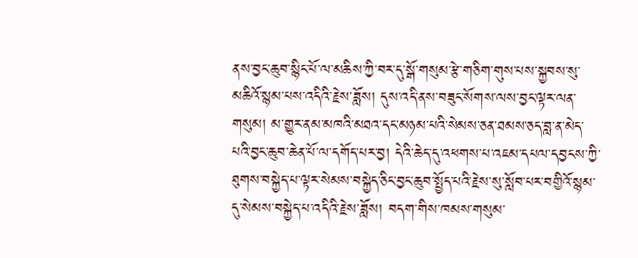ནས་བྱང་ཆུབ་སྙིང་པོ་ལ་མཆིས་ཀྱི་བར་དུ་སྒོ་གསུམ་རྩེ་གཅིག་གུས་པས་སྐྱབས་སུ་མཆིའོ་སྙམ་པས་འདིའི་རྗེས་ཟློས། དུས་འདི་ནས་བཟུང་སོགས་ལས་བྱང་ལྟར་ལན་གསུམ། མ་གྱུར་ནམ་མཁའི་མཐའ་དང་མཉམ་པའི་སེམས་ཅན་ཐམས་ཅད་བླ་ན་མེད་པའི་བྱང་ཆུབ་ཆེན་པོ་ལ་དགོད་པར་བྱ། དེའི་ཆེད་དུ་འཕགས་པ་འཇམ་དཔལ་དབྱངས་ཀྱི་ཐུགས་བསྐྱེད་པ་ལྟར་སེམས་བསྐྱེད་ཅིང་བྱང་ཆུབ་སྤྱོད་པའི་རྗེས་སུ་སློབ་པར་བགྱིའོ་སྙམ་དུ་སེམས་བསྐྱེད་པ་འདིའི་རྗེས་ཟློས། བདག་གིས་ཁམས་གསུམ་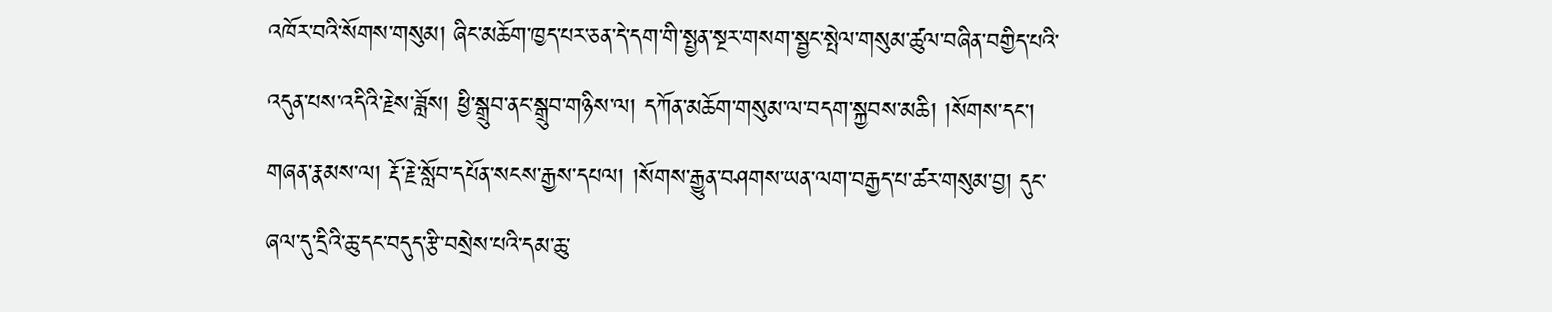འཁོར་བའི་སོགས་གསུམ། ཞིང་མཆོག་ཁྱད་པར་ཅན་དེ་དག་གི་སྤྱན་སྔར་གསག་སྦྱང་སྤེལ་གསུམ་ཚུལ་བཞིན་བགྱིད་པའི་འདུན་པས་འདིའི་རྗེས་ཟློས། ཕྱི་སྒྲུབ་ནང་སྒྲུབ་གཉིས་ལ། དཀོན་མཆོག་གསུམ་ལ་བདག་སྐྱབས་མཆི། །སོགས་དང་། གཞན་རྣམས་ལ། རྡོ་རྗེ་སློབ་དཔོན་སངས་རྒྱས་དཔལ། །སོགས་རྒྱུན་བཤགས་ཡན་ལག་བརྒྱད་པ་ཚར་གསུམ་བྱ། དུང་ཞལ་དུ་དྲིའི་ཆུ་དང་བདུད་རྩི་བསྲེས་པའི་དམ་ཆུ་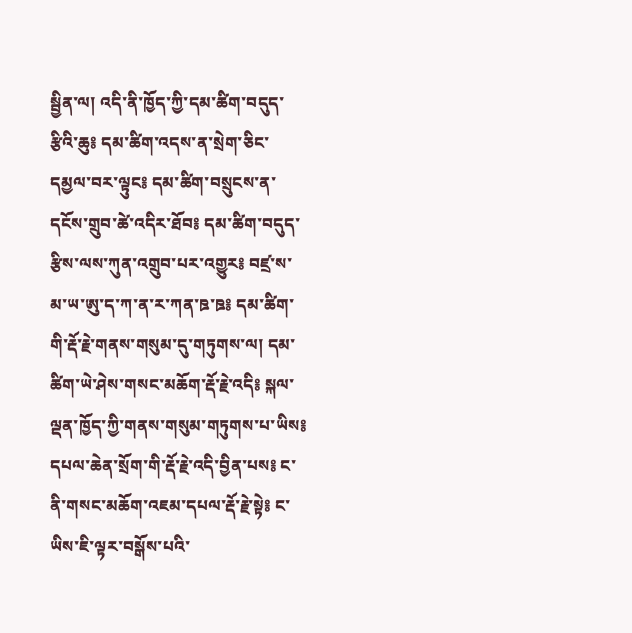སྦྱིན་ལ། འདི་ནི་ཁྱོད་ཀྱི་དམ་ཚིག་བདུད་རྩིའི་ཆུ༔ དམ་ཚིག་འདས་ན་སྲེག་ཅིང་དམྱལ་བར་ལྟུང༔ དམ་ཚིག་བསྲུངས་ན་དངོས་གྲུབ་ཚེ་འདིར་ཐོབ༔ དམ་ཚིག་བདུད་རྩིས་ལས་ཀུན་འགྲུབ་པར་འགྱུར༔ བཛྲ་ས་མ་ཡ་ཨུ་ད་ཀ་ན་ར་ཀན་ཋ་ཋ༔ དམ་ཚིག་གི་རྡོ་རྗེ་གནས་གསུམ་དུ་གཏུགས་ལ། དམ་ཚིག་ཡེ་ཤེས་གསང་མཆོག་རྡོ་རྗེ་འདི༔ སྐལ་ལྡན་ཁྱོད་ཀྱི་གནས་གསུམ་གཏུགས་པ་ཡིས༔ དཔལ་ཆེན་སྲོག་གི་རྡོ་རྗེ་འདི་བྱིན་པས༔ ང་ནི་གསང་མཆོག་འཇམ་དཔལ་རྡོ་རྗེ་སྟེ༔ ང་ཡིས་ཇི་ལྟར་བསྒོས་པའི་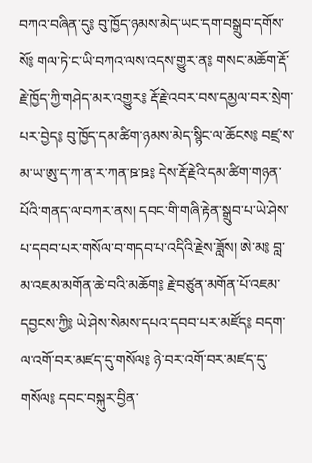བཀའ་བཞིན་དུ༔ བུ་ཁྱོད་ཉམས་མེད་ཡང་དག་བསྒྲུབ་དགོས་སོ༔ གལ་ཏེ་ང་ཡི་བཀའ་ལས་འདས་གྱུར་ན༔ གསང་མཆོག་རྡོ་རྗེ་ཁྱོད་ཀྱི་གཤེད་མར་འགྱུར༔ རྡོ་རྗེ་འབར་བས་དམྱལ་བར་སྲེག་པར་བྱེད༔ བུ་ཁྱོད་དམ་ཚིག་ཉམས་མེད་སྙིང་ལ་ཆོངས༔ བཛྲ་ས་མ་ཡ་ཨུ་ད་ཀ་ན་ར་ཀན་ཋ་ཋ༔ དེས་རྡོ་རྗེའི་དམ་ཚིག་གཉན་པོའི་གནད་ལ་བཀར་ནས། དབང་གི་གཞི་རྟེན་སྒྲུབ་པ་ཡེ་ཤེས་པ་དབབ་པར་གསོལ་བ་གདབ་པ་འདིའི་རྗེས་ཟློས། ཨེ་མ༔ བླ་མ་འཇམ་མགོན་ཆེ་བའི་མཆོག༔ རྗེ་བཙུན་མགོན་པོ་འཇམ་དབྱངས་ཀྱི༔ ཡེ་ཤེས་སེམས་དཔའ་དབབ་པར་མཛོད༔ བདག་ལ་འགོ་བར་མཛད་དུ་གསོལ༔ ཉེ་བར་འགོ་བར་མཛད་དུ་གསོལ༔ དབང་བསྐུར་བྱིན་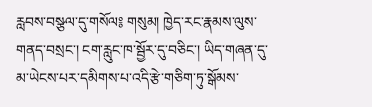རླབས་བསྩལ་དུ་གསོལ༔ གསུམ། ཁྱེད་རང་རྣམས་ལུས་གནད་བསྲང་། ངག་རླུང་ཁ་སྦྱོར་དུ་བཅིང་། ཡིད་གཞན་དུ་མ་ཡེངས་པར་དམིགས་པ་འདི་རྩེ་གཅིག་ཏུ་སྒོམས་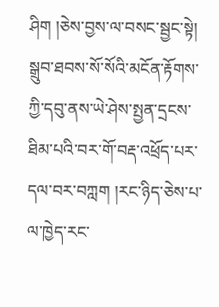ཤིག །ཅེས་བྱས་ལ་བསང་སྦྱང་སྟེ། སྒྲུབ་ཐབས་སོ་སོའི་མངོན་རྟོགས་ཀྱི་དབུ་ནས་ཡེ་ཤེས་སྤྱན་དྲངས་ཐིམ་པའི་བར་གོ་བརྡ་འཕྲོད་པར་དལ་བར་བཀླག །རང་ཉིད་ཅེས་པ་ལ་ཁྱེད་རང་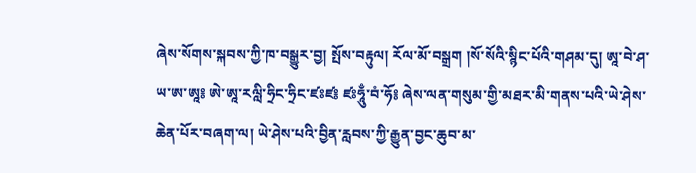ཞེས་སོགས་སྐབས་ཀྱི་ཁ་བསྒྱུར་བྱ། སྤོས་བརྟུལ། རོལ་མོ་བསྒྲག །སོ་སོའི་སྙིང་པོའི་གཤམ་དུ། ཨཱ་བེ་ཤ་ཡ་ཨ་ཨཱ༔ ཨེ་ཨཱ་རལླི་ཧྲིང་ཧྲིང་ཛཿཛ༔ ཛཿཧཱུྃ་བཾ་ཧོ༔ ཞེས་ལན་གསུམ་གྱི་མཐར་མི་གནས་པའི་ཡེ་ཤེས་ཆེན་པོར་བཞག་ལ། ཡེ་ཤེས་པའི་བྱིན་རླབས་ཀྱི་རྒྱུན་བྱང་ཆུབ་མ་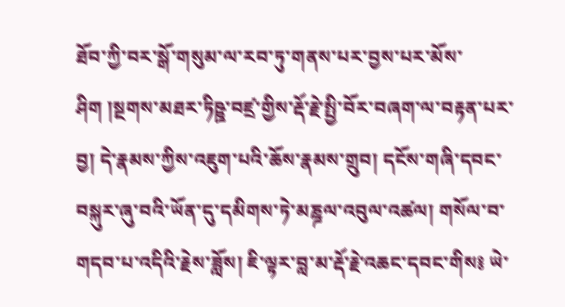ཐོབ་ཀྱི་བར་སྒོ་གསུམ་ལ་རབ་ཏུ་གནས་པར་བྱས་པར་མོས་ཤིག །སྔགས་མཐར་ཏིཥྛ་བཛྲ་གྱིས་རྡོ་རྗེ་སྤྱི་བོར་བཞག་ལ་བརྟན་པར་བྱ། དེ་རྣམས་ཀྱིས་འཇུག་པའི་ཆོས་རྣམས་གྲུབ། དངོས་གཞི་དབང་བསྐུར་ཞུ་བའི་ཡོན་དུ་དམིགས་ཏེ་མཎྜལ་འབུལ་འཚལ། གསོལ་བ་གདབ་པ་འདིའི་རྗེས་ཟློས། ཇི་ལྟར་བླ་མ་རྡོ་རྗེ་འཆང་དབང་གིས༔ ཡེ་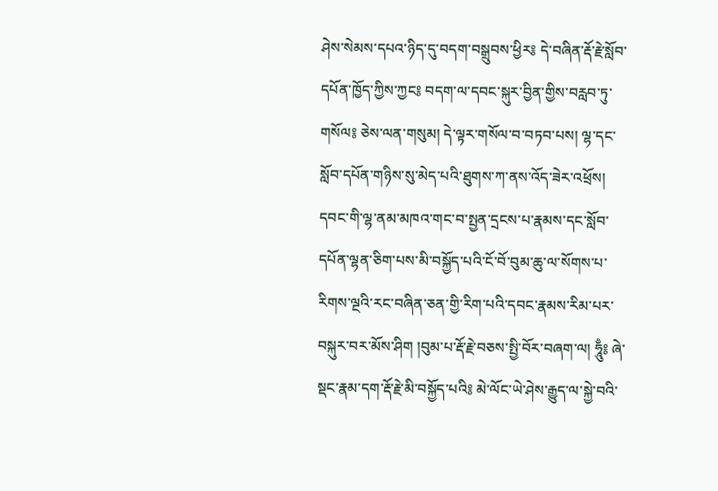ཤེས་སེམས་དཔའ་ཉིད་དུ་བདག་བསྒྲུབས་ཕྱིར༔ དེ་བཞིན་རྡོ་རྗེ་སློབ་དཔོན་ཁྱོད་ཀྱིས་ཀྱང༔ བདག་ལ་དབང་སྐུར་བྱིན་གྱིས་བརླབ་ཏུ་གསོལ༔ ཅེས་ལན་གསུམ། དེ་ལྟར་གསོལ་བ་བཏབ་པས། ལྷ་དང་སློབ་དཔོན་གཉིས་སུ་མེད་པའི་ཐུགས་ཀ་ནས་འོད་ཟེར་འཕྲོས། དབང་གི་ལྷ་ནམ་མཁའ་གང་བ་སྤྱན་དྲངས་པ་རྣམས་དང་སློབ་དཔོན་ལྷན་ཅིག་པས་མི་བསྐྱོད་པའི་ངོ་བོ་བུམ་ཆུ་ལ་སོགས་པ་རིགས་ལྔའི་རང་བཞིན་ཅན་གྱི་རིག་པའི་དབང་རྣམས་རིམ་པར་བསྐུར་བར་མོས་ཤིག །བུམ་པ་རྡོ་རྗེ་བཅས་སྤྱི་བོར་བཞག་ལ། ཧཱུྃ༔ ཞེ་སྡང་རྣམ་དག་རྡོ་རྗེ་མི་བསྐྱོད་པའི༔ མེ་ལོང་ཡེ་ཤེས་རྒྱུད་ལ་སྐྱེ་བའི་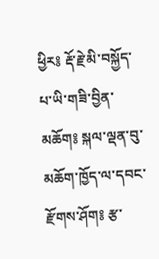ཕྱིར༔ རྡོ་རྗེ་མི་བསྐྱོད་པ་ཡི་གཟི་བྱིན་མཆོག༔ སྐལ་ལྡན་བུ་མཆོག་ཁྱོད་ལ་དབང་རྫོགས་ཤོག༔ རྩ་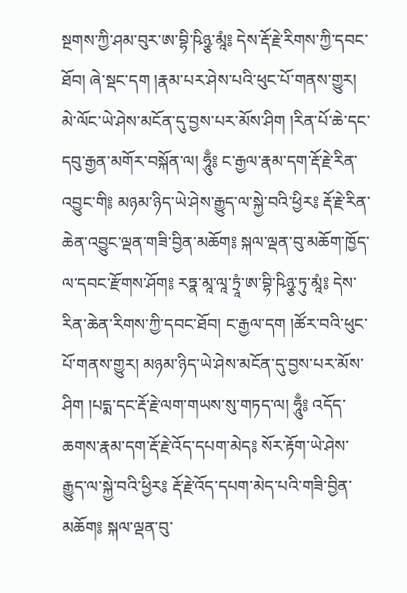སྔགས་ཀྱི་ཤམ་བུར་ཨ་བྷི་ཥིཉྩ་མཱཾ༔ དེས་རྡོ་རྗེ་རིགས་ཀྱི་དབང་ཐོབ། ཞེ་སྡང་དག །རྣམ་པར་ཤེས་པའི་ཕུང་པོ་གནས་གྱུར། མེ་ལོང་ཡེ་ཤེས་མངོན་དུ་བྱས་པར་མོས་ཤིག །རིན་པོ་ཆེ་དང་དབུ་རྒྱན་མགོར་བསྐོན་ལ། ཧཱུྃ༔ ང་རྒྱལ་རྣམ་དག་རྡོ་རྗེ་རིན་འབྱུང་གི༔ མཉམ་ཉིད་ཡེ་ཤེས་རྒྱུད་ལ་སྐྱེ་བའི་ཕྱིར༔ རྡོ་རྗེ་རིན་ཆེན་འབྱུང་ལྡན་གཟི་བྱིན་མཆོག༔ སྐལ་ལྡན་བུ་མཆོག་ཁྱོད་ལ་དབང་རྫོགས་ཤོག༔ རཏྣ་མཱ་ལཱ་ཏྲཱཾ་ཨ་བྷི་ཥིཉྩ་ཏུ་མཱཾ༔ དེས་རིན་ཆེན་རིགས་ཀྱི་དབང་ཐོབ། ང་རྒྱལ་དག །ཚོར་བའི་ཕུང་པོ་གནས་གྱུར། མཉམ་ཉིད་ཡེ་ཤེས་མངོན་དུ་བྱས་པར་མོས་ཤིག །པདྨ་དང་རྡོ་རྗེ་ལག་གཡས་སུ་གཏད་ལ། ཧཱུྃ༔ འདོད་ཆགས་རྣམ་དག་རྡོ་རྗེ་འོད་དཔག་མེད༔ སོར་རྟོག་ཡེ་ཤེས་རྒྱུད་ལ་སྐྱེ་བའི་ཕྱིར༔ རྡོ་རྗེ་འོད་དཔག་མེད་པའི་གཟི་བྱིན་མཆོག༔ སྐལ་ལྡན་བུ་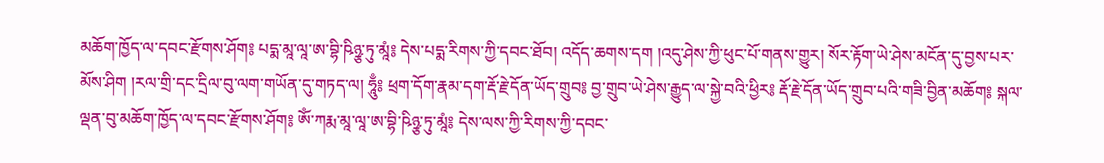མཆོག་ཁྱོད་ལ་དབང་རྫོགས་ཤོག༔ པདྨ་མཱ་ལཱ་ཨ་བྷི་ཥིཉྩ་ཏུ་མཱཾ༔ དེས་པདྨ་རིགས་ཀྱི་དབང་ཐོབ། འདོད་ཆགས་དག །འདུ་ཤེས་ཀྱི་ཕུང་པོ་གནས་གྱུར། སོར་རྟོག་ཡེ་ཤེས་མངོན་དུ་བྱས་པར་མོས་ཤིག །རལ་གྲི་དང་དྲིལ་བུ་ལག་གཡོན་དུ་གཏད་ལ། ཧཱུྃ༔ ཕྲག་དོག་རྣམ་དག་རྡོ་རྗེ་དོན་ཡོད་གྲུབ༔ བྱ་གྲུབ་ཡེ་ཤེས་རྒྱུད་ལ་སྐྱེ་བའི་ཕྱིར༔ རྡོ་རྗེ་དོན་ཡོད་གྲུབ་པའི་གཟི་བྱིན་མཆོག༔ སྐལ་ལྡན་བུ་མཆོག་ཁྱོད་ལ་དབང་རྫོགས་ཤོག༔ ཨོཾ་ཀརྨ་མཱ་ལཱ་ཨ་བྷི་ཥིཉྩ་ཏུ་མཱཾ༔ དེས་ལས་ཀྱི་རིགས་ཀྱི་དབང་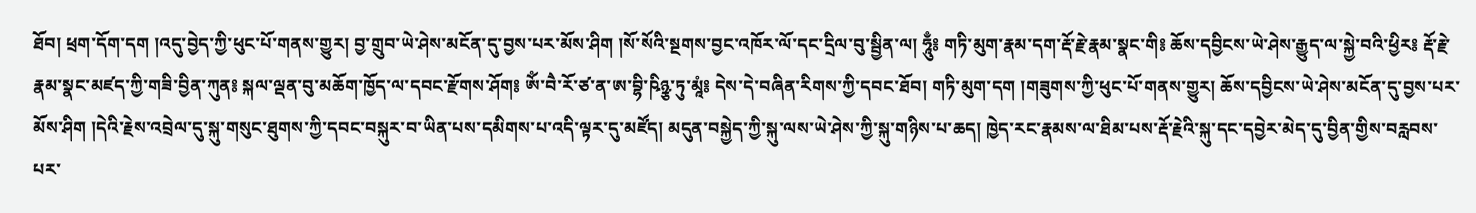ཐོབ། ཕྲག་དོག་དག །འདུ་བྱེད་ཀྱི་ཕུང་པོ་གནས་གྱུར། བྱ་གྲུབ་ཡེ་ཤེས་མངོན་དུ་བྱས་པར་མོས་ཤིག །སོ་སོའི་སྔགས་བྱང་འཁོར་ལོ་དང་དྲིལ་བུ་སྦྱིན་ལ། ཧཱུྃ༔ གཏི་མུག་རྣམ་དག་རྡོ་རྗེ་རྣམ་སྣང་གི༔ ཆོས་དབྱིངས་ཡེ་ཤེས་རྒྱུད་ལ་སྐྱེ་བའི་ཕྱིར༔ རྡོ་རྗེ་རྣམ་སྣང་མཛད་ཀྱི་གཟི་བྱིན་ཀུན༔ སྐལ་ལྡན་བུ་མཆོག་ཁྱོད་ལ་དབང་རྫོགས་ཤོག༔ ཨོཾ་བཻ་རོ་ཙ་ན་ཨ་བྷི་ཥིཉྩ་ཏུ་མཱཾ༔ དེས་དེ་བཞིན་རིགས་ཀྱི་དབང་ཐོབ། གཏི་མུག་དག །གཟུགས་ཀྱི་ཕུང་པོ་གནས་གྱུར། ཆོས་དབྱིངས་ཡེ་ཤེས་མངོན་དུ་བྱས་པར་མོས་ཤིག །དེའི་རྗེས་འབྲེལ་དུ་སྐུ་གསུང་ཐུགས་ཀྱི་དབང་བསྐུར་བ་ཡིན་པས་དམིགས་པ་འདི་ལྟར་དུ་མཛོད། མདུན་བསྐྱེད་ཀྱི་སྐུ་ལས་ཡེ་ཤེས་ཀྱི་སྐུ་གཉིས་པ་ཆད། ཁྱེད་རང་རྣམས་ལ་ཐིམ་པས་རྡོ་རྗེའི་སྐུ་དང་དབྱེར་མེད་དུ་བྱིན་གྱིས་བརླབས་པར་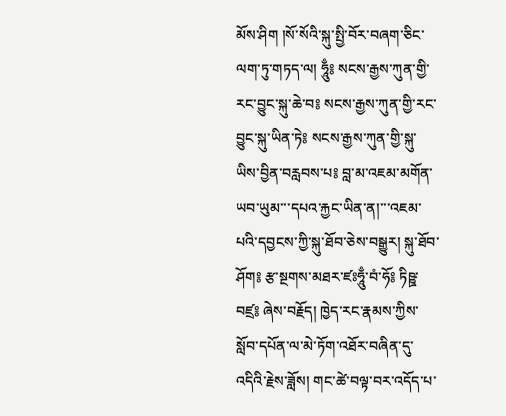མོས་ཤིག །སོ་སོའི་སྐུ་སྤྱི་བོར་བཞག་ཅིང་ལག་ཏུ་གཏད་ལ། ཧཱུྃ༔ སངས་རྒྱས་ཀུན་གྱི་རང་བྱུང་སྐུ་ཆེ་བ༔ སངས་རྒྱས་ཀུན་གྱི་རང་བྱུང་སྐུ་ཡིན་ཏེ༔ སངས་རྒྱས་ཀུན་གྱི་སྐུ་ཡིས་བྱིན་བརླབས་པ༔ བླ་མ་འཇམ་མགོན་ཡབ་ཡུམ་་་དཔའ་རྐྱང་ཡིན་ན།་་་འཇམ་པའི་དབྱངས་ཀྱི་སྐུ་ཐོབ་ཅེས་བསྒྱུར། སྐུ་ཐོབ་ཤོག༔ རྩ་སྔགས་མཐར་ཛཿཧཱུྃ་བཾ་ཧོ༔ ཏིཥྛ་བཛྲ༔ ཞེས་བརྗོད། ཁྱེད་རང་རྣམས་ཀྱིས་སློབ་དཔོན་ལ་མེ་ཏོག་འཐོར་བཞིན་དུ་འདིའི་རྗེས་ཟློས། གང་ཚེ་བལྟ་བར་འདོད་པ་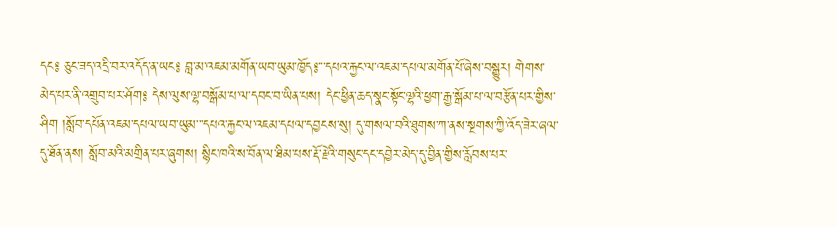དང༔ ཅུང་ཟད་འདྲི་བར་འདོད་ན་ཡང༔ བླ་མ་འཇམ་མགོན་ཡབ་ཡུམ་ཁྱོད༔་་་དཔའ་རྐྱང་ལ་འཇམ་དཔལ་མགོན་པོ་ཞེས་བསྒྱུར། གེགས་མེད་པར་ནི་འགྲུབ་པར་ཤོག༔ དེས་ལུས་ལྷ་བསྒོམ་པ་ལ་དབང་བ་ཡིན་པས། དེང་ཕྱིན་ཆད་སྣང་སྟོང་ལྷའི་ཕྱག་རྒྱ་སྒོམ་པ་ལ་བརྩོན་པར་གྱིས་ཤིག །སློབ་དཔོན་འཇམ་དཔལ་ཡབ་ཡུམ་་་དཔའ་རྐྱང་ལ་འཇམ་དཔལ་དབྱངས་སུ། དུ་གསལ་བའི་ཐུགས་ཀ་ནས་སྔགས་ཀྱི་འོད་ཟེར་ཞལ་དུ་ཐོན་ནས། སློབ་མའི་མགྲིན་པར་ཞུགས། སྙིང་ཁའི་ས་བོན་ལ་ཐིམ་པས་རྡོ་རྗེའི་གསུང་དང་དབྱེར་མེད་དུ་བྱིན་གྱིས་རློབས་པར་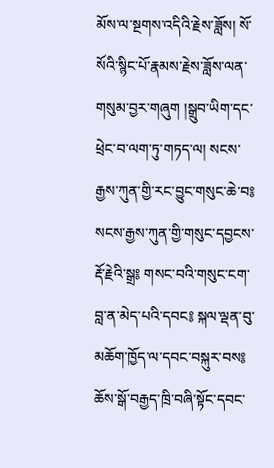མོས་ལ་སྔགས་འདིའི་རྗེས་ཟློས། སོ་སོའི་སྙིང་པོ་རྣམས་རྗེས་ཟློས་ལན་གསུམ་བྱར་གཞུག །སྒྲུབ་ཡིག་དང་ཕྲེང་བ་ལག་ཏུ་གཏད་ལ། སངས་རྒྱས་ཀུན་གྱི་རང་བྱུང་གསུང་ཆེ་བ༔ སངས་རྒྱས་ཀུན་གྱི་གསུང་དབྱངས་རྡོ་རྗེའི་སྒྲ༔ གསང་བའི་གསུང་ངག་བླ་ན་མེད་པའི་དབང༔ སྐལ་ལྡན་བུ་མཆོག་ཁྱོད་ལ་དབང་བསྐུར་བས༔ ཆོས་སྒོ་བརྒྱད་ཁྲི་བཞི་སྟོང་དབང་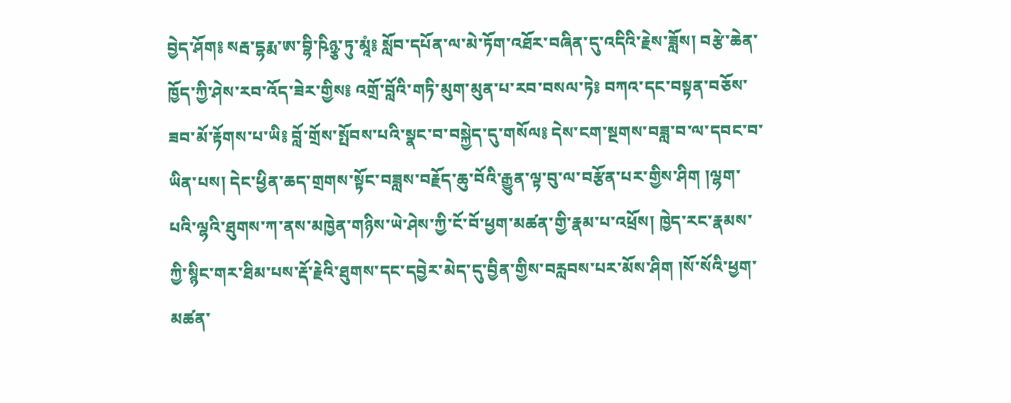བྱེད་ཤོག༔ སརྦ་དྷརྨ་ཨ་བྷི་ཥིཉྩ་ཏུ་མཱཾ༔ སློབ་དཔོན་ལ་མེ་ཏོག་འཐོར་བཞིན་དུ་འདིའི་རྗེས་ཟློས། བརྩེ་ཆེན་ཁྱོད་ཀྱི་ཤེས་རབ་འོད་ཟེར་གྱིས༔ འགྲོ་བློའི་གཏི་མུག་མུན་པ་རབ་བསལ་ཏེ༔ བཀའ་དང་བསྟན་བཅོས་ཟབ་མོ་རྟོགས་པ་ཡི༔ བློ་གྲོས་སྤོབས་པའི་སྣང་བ་བསྐྱེད་དུ་གསོལ༔ དེས་ངག་སྔགས་བཟླ་བ་ལ་དབང་བ་ཡིན་པས། དེང་ཕྱིན་ཆད་གྲགས་སྟོང་བཟླས་བརྗོད་ཆུ་བོའི་རྒྱུན་ལྟ་བུ་ལ་བརྩོན་པར་གྱིས་ཤིག །ལྷག་པའི་ལྷའི་ཐུགས་ཀ་ནས་མཁྱེན་གཉིས་ཡེ་ཤེས་ཀྱི་ངོ་བོ་ཕྱག་མཚན་གྱི་རྣམ་པ་འཕྲོས། ཁྱེད་རང་རྣམས་ཀྱི་སྙིང་གར་ཐིམ་པས་རྡོ་རྗེའི་ཐུགས་དང་དབྱེར་མེད་དུ་བྱིན་གྱིས་བརླབས་པར་མོས་ཤིག །སོ་སོའི་ཕྱག་མཚན་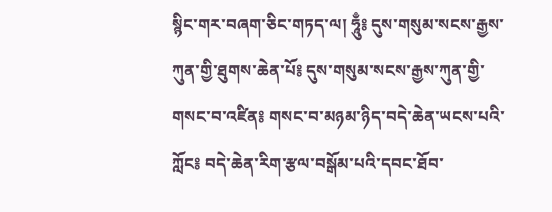སྙིང་གར་བཞག་ཅིང་གཏད་ལ། ཧཱུྃ༔ དུས་གསུམ་སངས་རྒྱས་ཀུན་གྱི་ཐུགས་ཆེན་པོ༔ དུས་གསུམ་སངས་རྒྱས་ཀུན་གྱི་གསང་བ་འཛིན༔ གསང་བ་མཉམ་ཉིད་བདེ་ཆེན་ཡངས་པའི་ཀློང༔ བདེ་ཆེན་རིག་རྩལ་བསྒོམ་པའི་དབང་ཐོབ་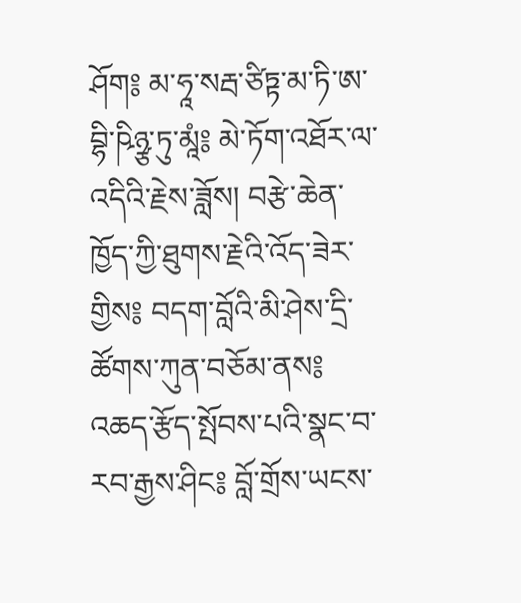ཤོག༔ མ་ཧཱ་སརྦ་ཙིཏྟ་མ་ཏི་ཨ་བྷི་ཥིཉྩ་ཏུ་མཱཾ༔ མེ་ཏོག་འཐོར་ལ་འདིའི་རྗེས་ཟློས། བརྩེ་ཆེན་ཁྱོད་ཀྱི་ཐུགས་རྗེའི་འོད་ཟེར་གྱིས༔ བདག་བློའི་མི་ཤེས་དྲི་ཚོགས་ཀུན་བཅོམ་ནས༔ འཆད་རྩོད་སྤོབས་པའི་སྣང་བ་རབ་རྒྱས་ཤིང༔ བློ་གྲོས་ཡངས་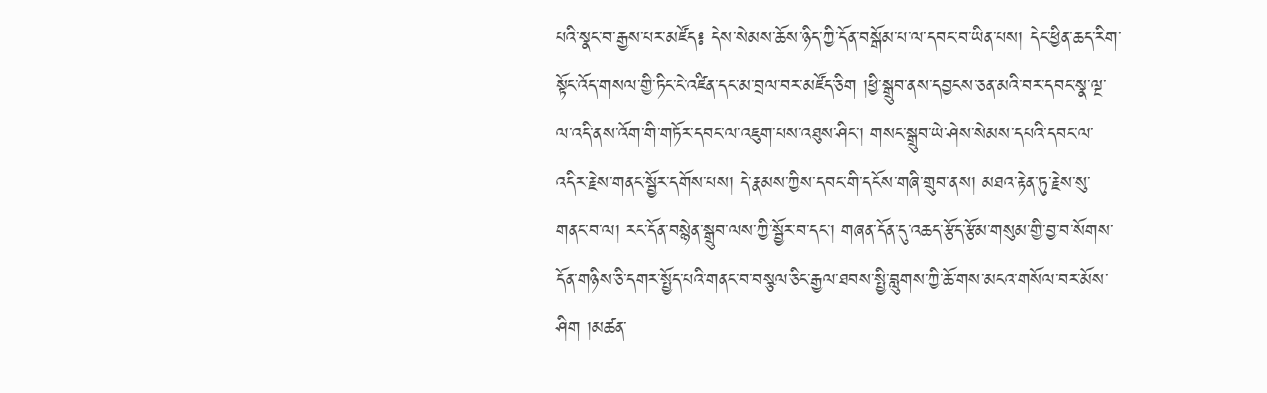པའི་སྣང་བ་རྒྱས་པར་མཛོད༔ དེས་སེམས་ཆོས་ཉིད་ཀྱི་དོན་བསྒོམ་པ་ལ་དབང་བ་ཡིན་པས། དེང་ཕྱིན་ཆད་རིག་སྟོང་འོད་གསལ་གྱི་ཏིང་ངེ་འཛིན་དང་མ་བྲལ་བར་མཛོད་ཅིག །ཕྱི་སྒྲུབ་ནས་དབྱངས་ཅན་མའི་བར་དབང་སྣ་ལྔ་ལ་འདི་ནས་འོག་གི་གཏོར་དབང་ལ་འཇུག་པས་འཐུས་ཤིང་། གསང་སྒྲུབ་ཡེ་ཤེས་སེམས་དཔའི་དབང་ལ་འདིར་རྗེས་གནང་སྦྱོར་དགོས་པས། དེ་རྣམས་ཀྱིས་དབང་གི་དངོས་གཞི་གྲུབ་ནས། མཐའ་རྟེན་ཏུ་རྗེས་སུ་གནང་བ་ལ། རང་དོན་བསྙེན་སྒྲུབ་ལས་ཀྱི་སྦྱོར་བ་དང་། གཞན་དོན་དུ་འཆད་རྩོད་རྩོམ་གསུམ་གྱི་བྱ་བ་སོགས་དོན་གཉིས་ཅི་དགར་སྤྱོད་པའི་གནང་བ་བསྩལ་ཅིང་རྒྱལ་ཐབས་སྤྱི་བླུགས་ཀྱི་ཆོ་གས་མངའ་གསོལ་བར་མོས་ཤིག །མཚན་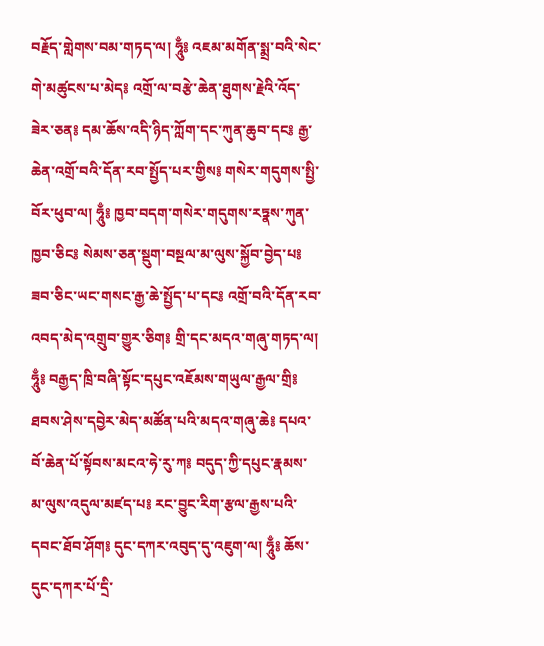བརྗོད་གླེགས་བམ་གཏད་ལ། ཧཱུྃ༔ འཇམ་མགོན་སྨྲ་བའི་སེང་གེ་མཚུངས་པ་མེད༔ འགྲོ་ལ་བརྩེ་ཆེན་ཐུགས་རྗེའི་འོད་ཟེར་ཅན༔ དམ་ཆོས་འདི་ཉིད་ཀློག་དང་ཀུན་ཆུབ་དང༔ རྒྱ་ཆེན་འགྲོ་བའི་དོན་རབ་སྤྱོད་པར་གྱིས༔ གསེར་གདུགས་སྤྱི་བོར་ཕུབ་ལ། ཧཱུྃ༔ ཁྱབ་བདག་གསེར་གདུགས་རཏྣས་ཀུན་ཁྱབ་ཅིང༔ སེམས་ཅན་སྡུག་བསྔལ་མ་ལུས་སྐྱོབ་བྱེད་པ༔ ཟབ་ཅིང་ཡང་གསང་རྒྱ་ཆེ་སྤྱོད་པ་དང༔ འགྲོ་བའི་དོན་རབ་འབད་མེད་འགྲུབ་གྱུར་ཅིག༔ གྲི་དང་མདའ་གཞུ་གཏད་ལ། ཧཱུྃ༔ བརྒྱད་ཁྲི་བཞི་སྟོང་དཔུང་འཇོམས་གཡུལ་རྒྱལ་གྲི༔ ཐབས་ཤེས་དབྱེར་མེད་མཚོན་པའི་མདའ་གཞུ་ཆེ༔ དཔའ་བོ་ཆེན་པོ་སྟོབས་མངའ་ཧེ་རུ་ཀ༔ བདུད་ཀྱི་དཔུང་རྣམས་མ་ལུས་འདུལ་མཛད་པ༔ རང་བྱུང་རིག་རྩལ་རྒྱས་པའི་དབང་ཐོབ་ཤོག༔ དུང་དཀར་འབུད་དུ་འཇུག་ལ། ཧཱུྃ༔ ཆོས་དུང་དཀར་པོ་དྲི་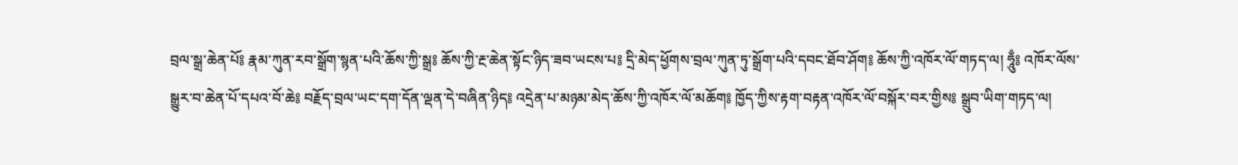བྲལ་སྒྲ་ཆེན་པོ༔ རྣམ་ཀུན་རབ་སྒྲོག་སྙན་པའི་ཆོས་ཀྱི་སྒྲ༔ ཆོས་ཀྱི་རྔ་ཆེན་སྟོང་ཉིད་ཟབ་ཡངས་པ༔ དྲི་མེད་ཕྱོགས་བྲལ་ཀུན་ཏུ་སྒྲོག་པའི་དབང་ཐོབ་ཤོག༔ ཆོས་ཀྱི་འཁོར་ལོ་གཏད་ལ། ཧཱུྃ༔ འཁོར་ལོས་སྒྱུར་བ་ཆེན་པོ་དཔའ་བོ་ཆེ༔ བརྗོད་བྲལ་ཡང་དག་དོན་ལྡན་དེ་བཞིན་ཉིད༔ འདྲེན་པ་མཉམ་མེད་ཆོས་ཀྱི་འཁོར་ལོ་མཆོག༔ ཁྱོད་ཀྱིས་རྟག་བརྟན་འཁོར་ལོ་བསྐོར་བར་གྱིས༔ སྒྲུབ་ཡིག་གཏད་ལ།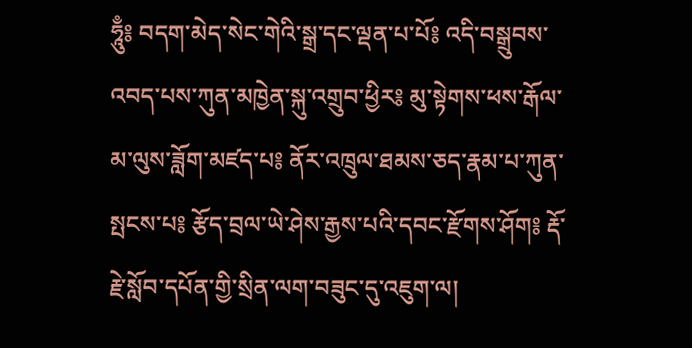ཧཱུྃ༔ བདག་མེད་སེང་གེའི་སྒྲ་དང་ལྡན་པ་པོ༔ འདི་བསྒྲུབས་འབད་པས་ཀུན་མཁྱེན་སྐུ་འགྲུབ་ཕྱིར༔ མུ་སྟེགས་ཕས་རྒོལ་མ་ལུས་ཟློག་མཛད་པ༔ ནོར་འཁྲུལ་ཐམས་ཅད་རྣམ་པ་ཀུན་སྤངས་པ༔ རྩོད་བྲལ་ཡེ་ཤེས་རྒྱས་པའི་དབང་རྫོགས་ཤོག༔ རྡོ་རྗེ་སློབ་དཔོན་གྱི་སྲིན་ལག་བཟུང་དུ་འཇུག་ལ།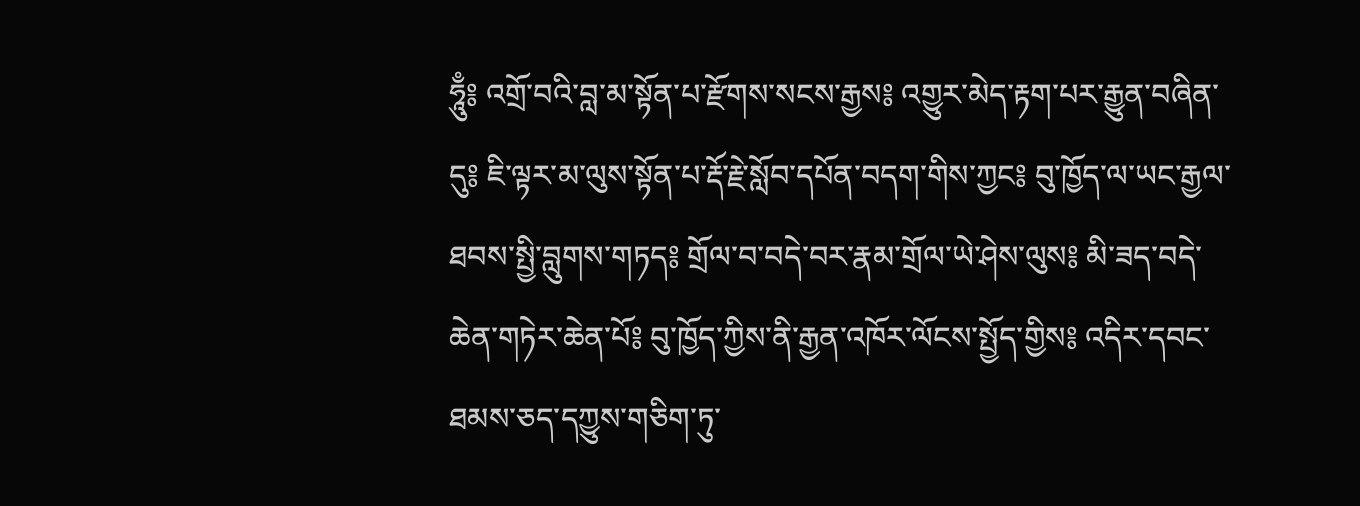ཧཱུྃ༔ འགྲོ་བའི་བླ་མ་སྟོན་པ་རྫོགས་སངས་རྒྱས༔ འགྱུར་མེད་རྟག་པར་རྒྱུན་བཞིན་དུ༔ ཇི་ལྟར་མ་ལུས་སྟོན་པ་རྡོ་རྗེ་སློབ་དཔོན་བདག་གིས་ཀྱང༔ བུ་ཁྱོད་ལ་ཡང་རྒྱལ་ཐབས་སྤྱི་བླུགས་གཏད༔ གྲོལ་བ་བདེ་བར་རྣམ་གྲོལ་ཡེ་ཤེས་ལུས༔ མི་ཟད་བདེ་ཆེན་གཏེར་ཆེན་པོ༔ བུ་ཁྱོད་ཀྱིས་ནི་རྒྱན་འཁོར་ལོངས་སྤྱོད་གྱིས༔ འདིར་དབང་ཐམས་ཅད་དཀྱུས་གཅིག་ཏུ་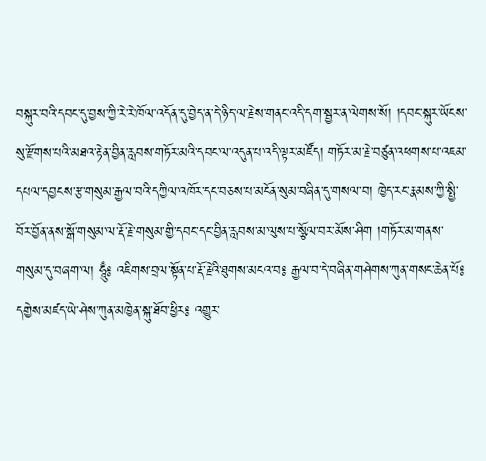བསྐུར་བའི་དབང་དུ་བྱས་ཀྱི་རེ་རེ་ཁོལ་འདོན་དུ་བྱེད་ན་དེ་ཉིད་ལ་རྗེས་གནང་འདི་དག་སྦྱར་ན་ལེགས་སོ། །དབང་སྐུར་ཡོངས་སུ་རྫོགས་པའི་མཐའ་རྟེན་བྱིན་རླབས་གཏོར་མའི་དབང་ལ་འདུན་པ་འདི་ལྟར་མཛོད། གཏོར་མ་རྗེ་བཙུན་འཕགས་པ་འཇམ་དཔལ་དབྱངས་རྩ་གསུམ་རྒྱལ་བའི་དཀྱིལ་འཁོར་དང་བཅས་པ་མངོན་སུམ་བཞིན་དུ་གསལ་བ། ཁྱེད་རང་རྣམས་ཀྱི་སྤྱི་བོར་བྱོན་ནས་སྒོ་གསུམ་ལ་རྡོ་རྗེ་གསུམ་གྱི་དབང་དང་བྱིན་རླབས་མ་ལུས་པ་སྩོལ་བར་མོས་ཤིག །གཏོར་མ་གནས་གསུམ་དུ་བཞག་ལ། ཧཱུྃ༔ འཇིགས་བྲལ་སྟོན་པ་རྡོ་རྗེའི་ཐུགས་མངའ་བ༔ རྒྱལ་བ་དེ་བཞིན་གཤེགས་ཀུན་གསང་ཆེན་པོ༔ དགྱེས་མཛད་ཡེ་ཤེས་ཀུན་མཁྱེན་སྐུ་ཐོབ་ཕྱིར༔ འགྱུར་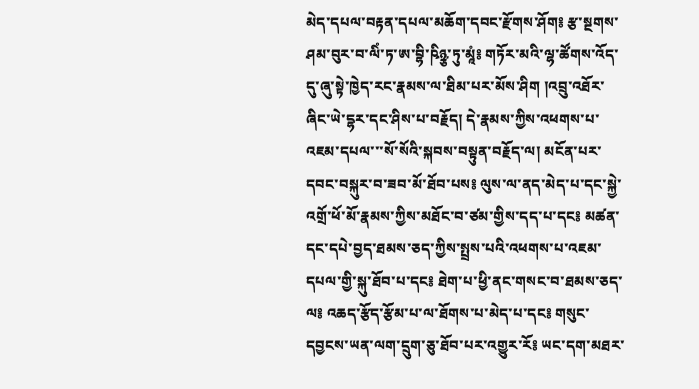མེད་དཔལ་བརྟན་དཔལ་མཆོག་དབང་རྫོགས་ཤོག༔ རྩ་སྔགས་ཤམ་བུར་བ་ལིཾ་ཏ་ཨ་བྷི་ཥིཉྩ་ཏུ་མཱཾ༔ གཏོར་མའི་ལྷ་ཚོགས་འོད་དུ་ཞུ་སྟེ་ཁྱེད་རང་རྣམས་ལ་ཐིམ་པར་མོས་ཤིག །འབྲུ་འཐོར་ཞིང་ཡེ་དྷར་དང་ཤིས་པ་བརྗོད། དེ་རྣམས་ཀྱིས་འཕགས་པ་འཇམ་དཔལ་་་སོ་སོའི་སྐབས་བསྟུན་བརྗོད་ལ། མངོན་པར་དབང་བསྐུར་བ་ཟབ་མོ་ཐོབ་པས༔ ལུས་ལ་ནད་མེད་པ་དང་སྐྱེ་འགྲོ་ཕོ་མོ་རྣམས་ཀྱིས་མཐོང་བ་ཙམ་གྱིས་དད་པ་དང༔ མཚན་དང་དཔེ་བྱད་ཐམས་ཅད་ཀྱིས་སྤྲས་པའི་འཕགས་པ་འཇམ་དཔལ་གྱི་སྐུ་ཐོབ་པ་དང༔ ཐེག་པ་ཕྱི་ནང་གསང་བ་ཐམས་ཅད་ལ༔ འཆད་རྩོད་རྩོམ་པ་ལ་ཐོགས་པ་མེད་པ་དང༔ གསུང་དབྱངས་ཡན་ལག་དྲུག་ཅུ་ཐོབ་པར་འགྱུར་རོ༔ ཡང་དག་མཐར་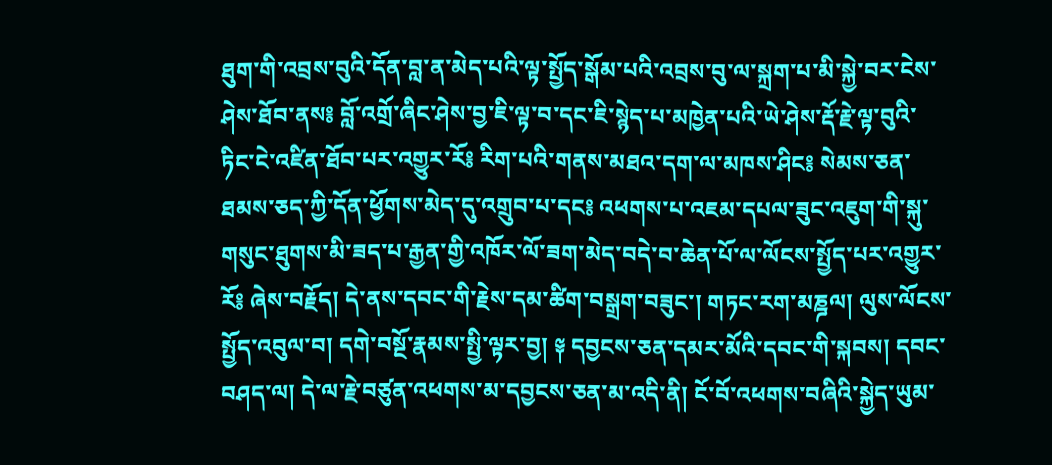ཐུག་གི་འབྲས་བུའི་དོན་བླ་ན་མེད་པའི་ལྟ་སྤྱོད་སྒོམ་པའི་འབྲས་བུ་ལ་སྐྲག་པ་མི་སྐྱེ་བར་ངེས་ཤེས་ཐོབ་ནས༔ བློ་འགྲོ་ཞིང་ཤེས་བྱ་ཇི་ལྟ་བ་དང་ཇི་སྙེད་པ་མཁྱེན་པའི་ཡེ་ཤེས་རྡོ་རྗེ་ལྟ་བུའི་ཏིང་ངེ་འཛིན་ཐོབ་པར་འགྱུར་རོ༔ རིག་པའི་གནས་མཐའ་དག་ལ་མཁས་ཤིང༔ སེམས་ཅན་ཐམས་ཅད་ཀྱི་དོན་ཕྱོགས་མེད་དུ་འགྲུབ་པ་དང༔ འཕགས་པ་འཇམ་དཔལ་ཟུང་འཇུག་གི་སྐུ་གསུང་ཐུགས་མི་ཟད་པ་རྒྱན་གྱི་འཁོར་ལོ་ཟག་མེད་བདེ་བ་ཆེན་པོ་ལ་ལོངས་སྤྱོད་པར་འགྱུར་རོ༔ ཞེས་བརྗོད། དེ་ནས་དབང་གི་རྗེས་དམ་ཚིག་བསྒྲག་བཟུང་། གཏང་རག་མཎྜལ། ལུས་ལོངས་སྤྱོད་འབུལ་བ། དགེ་བསྔོ་རྣམས་སྤྱི་ལྟར་བྱ། ༈ དབྱངས་ཅན་དམར་མོའི་དབང་གི་སྐབས། དབང་བཤད་ལ། དེ་ལ་རྗེ་བཙུན་འཕགས་མ་དབྱངས་ཅན་མ་འདི་ནི། ངོ་བོ་འཕགས་བཞིའི་སྐྱེད་ཡུམ་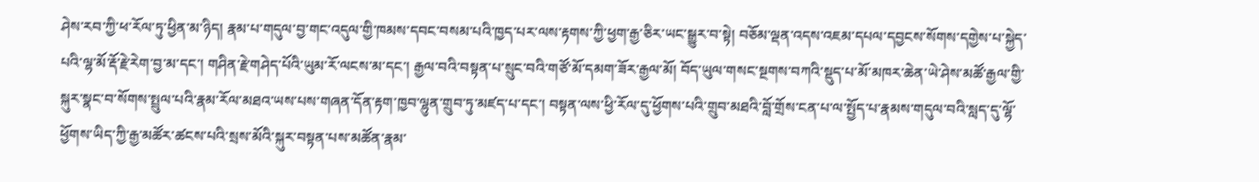ཤེས་རབ་ཀྱི་ཕ་རོལ་ཏུ་ཕྱིན་མ་ཉིད། རྣམ་པ་གདུལ་བྱ་གང་འདུལ་གྱི་ཁམས་དབང་བསམ་པའི་ཁྱད་པར་ལས་རྟགས་ཀྱི་ཕྱག་རྒྱ་ཅིར་ཡང་སྒྱུར་བ་སྟེ། བཅོམ་ལྡན་འདས་འཇམ་དཔལ་དབྱངས་སོགས་དགྱེས་པ་སྐྱེད་པའི་ལྷ་མོ་རྡོ་རྗེ་རེག་བྱ་མ་དང་། གཤིན་རྗེ་གཤེད་པོའི་ཡུམ་རོ་ལངས་མ་དང་། རྒྱལ་བའི་བསྟན་པ་སྲུང་བའི་གཙོ་མོ་དམག་ཟོར་རྒྱལ་མོ། བོད་ཡུལ་གསང་སྔགས་བཀའི་སྡུད་པ་མོ་མཁར་ཆེན་ཡེ་ཤེས་མཚོ་རྒྱལ་གྱི་སྐུར་སྣང་བ་སོགས་སྤྲུལ་པའི་རྣམ་རོལ་མཐའ་ཡས་པས་གཞན་དོན་རྟག་ཁྱབ་ལྷུན་གྲུབ་ཏུ་མཛད་པ་དང་། བསྟན་ལས་ཕྱི་རོལ་དུ་ཕྱོགས་པའི་གྲུབ་མཐའི་བློ་གྲོས་ངན་པ་ལ་སྤྱོད་པ་རྣམས་གདུལ་བའི་སླད་དུ་ལྷོ་ཕྱོགས་ཡིད་ཀྱི་རྒྱ་མཚོར་ཚངས་པའི་སྲས་མོའི་སྐུར་བསྟན་པས་མཚོན་རྣམ་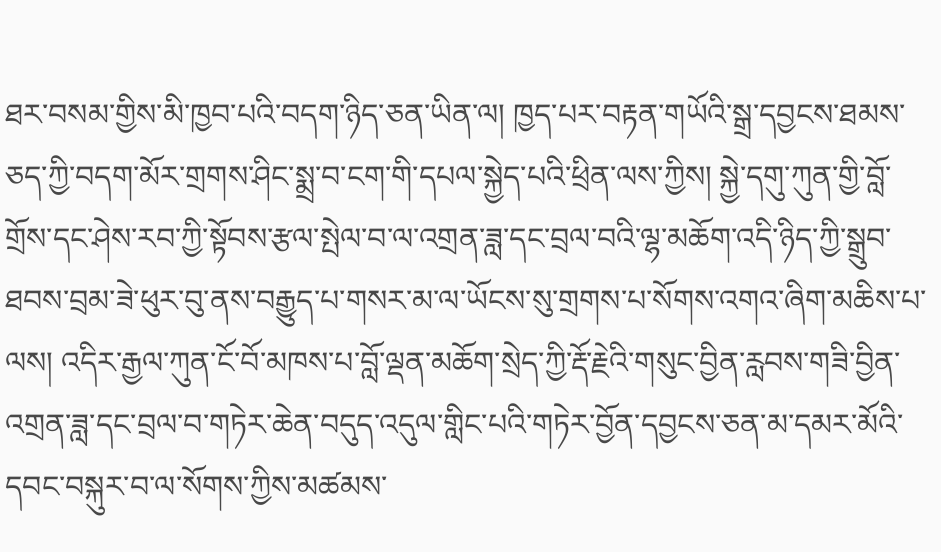ཐར་བསམ་གྱིས་མི་ཁྱབ་པའི་བདག་ཉིད་ཅན་ཡིན་ལ། ཁྱད་པར་བརྟན་གཡོའི་སྒྲ་དབྱངས་ཐམས་ཅད་ཀྱི་བདག་མོར་གྲགས་ཤིང་སྨྲ་བ་ངག་གི་དཔལ་སྐྱེད་པའི་ཕྲིན་ལས་ཀྱིས། སྐྱེ་དགུ་ཀུན་གྱི་བློ་གྲོས་དང་ཤེས་རབ་ཀྱི་སྟོབས་རྩལ་སྤེལ་བ་ལ་འགྲན་ཟླ་དང་བྲལ་བའི་ལྷ་མཆོག་འདི་ཉིད་ཀྱི་སྒྲུབ་ཐབས་བྲམ་ཟེ་ཕུར་བུ་ནས་བརྒྱུད་པ་གསར་མ་ལ་ཡོངས་སུ་གྲགས་པ་སོགས་འགའ་ཞིག་མཆིས་པ་ལས། འདིར་རྒྱལ་ཀུན་ངོ་བོ་མཁས་པ་བློ་ལྡན་མཆོག་སྲེད་ཀྱི་རྡོ་རྗེའི་གསུང་བྱིན་རླབས་གཟི་བྱིན་འགྲན་ཟླ་དང་བྲལ་བ་གཏེར་ཆེན་བདུད་འདུལ་གླིང་པའི་གཏེར་བྱོན་དབྱངས་ཅན་མ་དམར་མོའི་དབང་བསྐུར་བ་ལ་སོགས་ཀྱིས་མཚམས་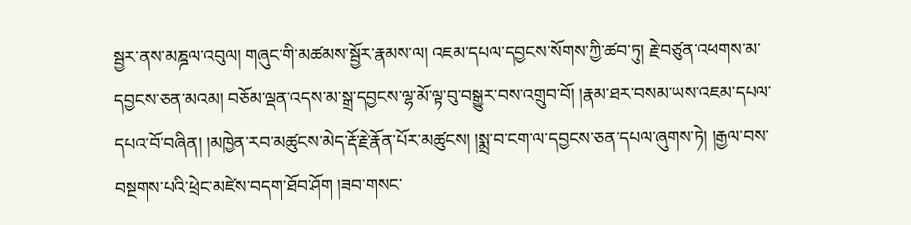སྦྱར་ནས་མཎྜལ་འབུལ། གཞུང་གི་མཚམས་སྦྱོར་རྣམས་ལ། འཇམ་དཔལ་དབྱངས་སོགས་ཀྱི་ཚབ་ཏུ། རྗེ་བཙུན་འཕགས་མ་དབྱངས་ཅན་མའམ། བཅོམ་ལྡན་འདས་མ་སྒྲ་དབྱངས་ལྷ་མོ་ལྟ་བུ་བསྒྱུར་བས་འགྲུབ་བོ། །རྣམ་ཐར་བསམ་ཡས་འཇམ་དཔལ་དཔའ་བོ་བཞིན། །མཁྱེན་རབ་མཚུངས་མེད་རྡོ་རྗེ་རྣོན་པོར་མཚུངས། །སྨྲ་བ་ངག་ལ་དབྱངས་ཅན་དཔལ་ཞུགས་ཏེ། །རྒྱལ་བས་བསྔགས་པའི་ཕྲེང་མཛེས་བདག་ཐོབ་ཤོག །ཟབ་གསང་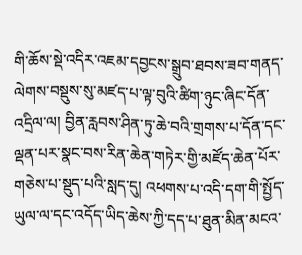གི་ཆོས་སྡེ་འདིར་འཇམ་དབྱངས་སྒྲུབ་ཐབས་ཟབ་གནད་ལེགས་བསྡུས་སུ་མཛད་པ་ལྟ་བུའི་ཚིག་ཉུང་ཞིང་དོན་འདྲིལ་ལ། བྱིན་རླབས་ཤིན་ཏུ་ཆེ་བའི་གྲགས་པ་དོན་དང་ལྡན་པར་སྣང་བས་རིན་ཆེན་གཏེར་གྱི་མཛོད་ཆེན་པོར་གཅེས་པ་སྡུད་པའི་སླད་དུ། འཕགས་པ་འདི་དག་གི་སྤྱོད་ཡུལ་ལ་དང་འདོད་ཡིད་ཆེས་ཀྱི་དད་པ་ཐུན་མིན་མངའ་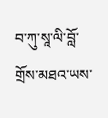བ་ཀུ་སཱ་ལི་བློ་གྲོས་མཐའ་ཡས་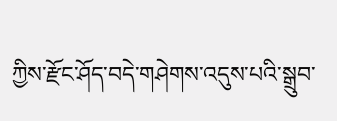ཀྱིས་རྫོང་ཤོད་བདེ་གཤེགས་འདུས་པའི་སྒྲུབ་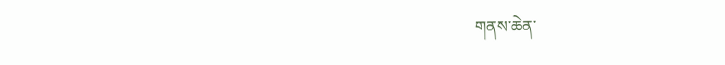གནས་ཆེན་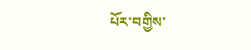པོར་བགྱིས་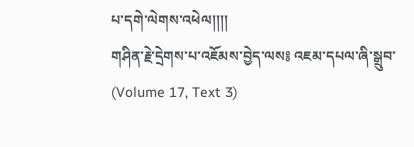པ་དགེ་ལེགས་འཕེལ།།།།
གཤིན་རྗེ་དྲེགས་པ་འཇོམས་བྱེད་ལས༔ འཇམ་དཔལ་ཞི་སྒྲུབ་ (Volume 17, Text 3)